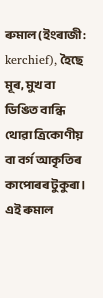ৰুমাল(ইংৰাজী: kerchief), হৈছে মূৰ, মুখ বা ডিঙিত বান্ধি থোৱা ত্ৰিকোণীয় বা বৰ্গ আকৃতিৰ কাপোৰৰ টুকুৰা। এই ৰুমাল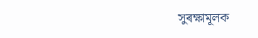সুৰক্ষামূলক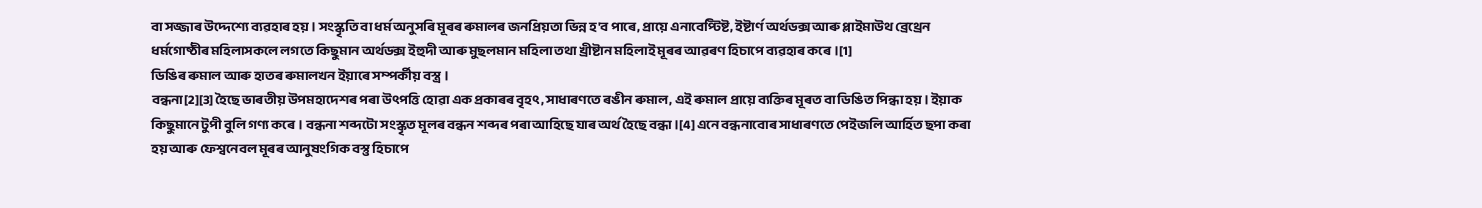বা সজ্জাৰ উদ্দেশ্যে ব্যৱহাৰ হয়। সংস্কৃতি বা ধৰ্ম অনুসৰি মূৰৰ ৰুমালৰ জনপ্ৰিয়তা ভিন্ন হ'ব পাৰে, প্ৰায়ে এনাবেপ্টিষ্ট, ইষ্টাৰ্ণ অৰ্থডক্স আৰু প্লাইমাউথ ব্ৰেথ্ৰেন ধৰ্মগোষ্ঠীৰ মহিলাসকলে লগতে কিছুমান অৰ্থডক্স ইহুদী আৰু মুছলমান মহিলা তথা খ্ৰীষ্টান মহিলাই মূৰৰ আৱৰণ হিচাপে ব্যৱহাৰ কৰে।[1]
ডিঙিৰ ৰুমাল আৰু হাতৰ ৰুমালখন ইয়াৰে সম্পৰ্কীয় বস্ত্ৰ।
বন্ধনা[2][3] হৈছে ভাৰতীয় উপমহাদেশৰ পৰা উৎপত্তি হোৱা এক প্ৰকাৰৰ বৃহৎ, সাধাৰণতে ৰঙীন ৰুমাল, এই ৰুমাল প্ৰায়ে ব্যক্তিৰ মূৰত বা ডিঙিত পিন্ধা হয়। ইয়াক কিছুমানে টুপী বুলি গণ্য কৰে। বন্ধনা শব্দটো সংস্কৃত মূলৰ বন্ধন শব্দৰ পৰা আহিছে যাৰ অৰ্থ হৈছে বন্ধা।[4] এনে বন্ধনাবোৰ সাধাৰণতে পেইজলি আৰ্হিত ছপা কৰা হয় আৰু ফেশ্বনেবল মূৰৰ আনুষংগিক বস্তু হিচাপে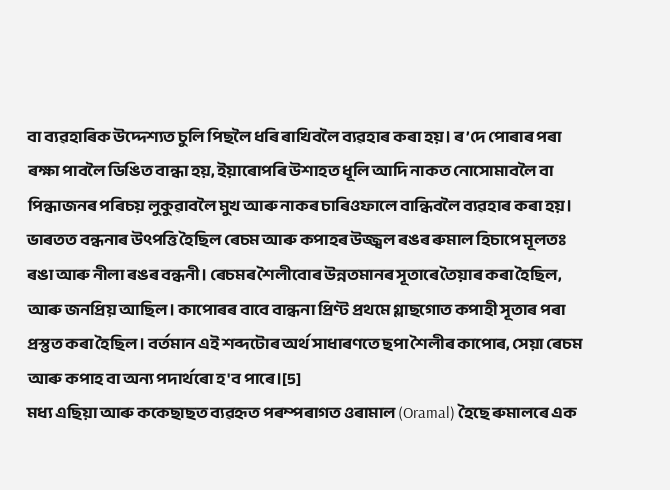বা ব্যৱহাৰিক উদ্দেশ্যত চুলি পিছলৈ ধৰি ৰাখিবলৈ ব্যৱহাৰ কৰা হয়। ৰ’দে পোৰাৰ পৰা ৰক্ষা পাবলৈ ডিঙিত বান্ধা হয়, ইয়াৰোপৰি উশাহত ধূলি আদি নাকত নোসোমাবলৈ বা পিন্ধাজনৰ পৰিচয় লুকুৱাবলৈ মুখ আৰু নাকৰ চাৰিওফালে বান্ধিবলৈ ব্যৱহাৰ কৰা হয়।
ভাৰতত বন্ধনাৰ উৎপত্তি হৈছিল ৰেচম আৰু কপাহৰ উজ্জ্বল ৰঙৰ ৰুমাল হিচাপে মূলতঃ ৰঙা আৰু নীলা ৰঙৰ বন্ধনী। ৰেচমৰ শৈলীবোৰ উন্নতমানৰ সূতাৰে তৈয়াৰ কৰা হৈছিল, আৰু জনপ্ৰিয় আছিল। কাপোৰৰ বাবে বান্ধনা প্ৰিণ্ট প্ৰথমে গ্লাছগোত কপাহী সূতাৰ পৰা প্ৰস্তুত কৰা হৈছিল। বৰ্তমান এই শব্দটোৰ অৰ্থ সাধাৰণতে ছপা শৈলীৰ কাপোৰ, সেয়া ৰেচম আৰু কপাহ বা অন্য পদাৰ্থৰো হ'ব পাৰে।[5]
মধ্য এছিয়া আৰু ককেছাছত ব্যৱহৃত পৰম্পৰাগত ওৰামাল (Oramal) হৈছে ৰুমালৰে এক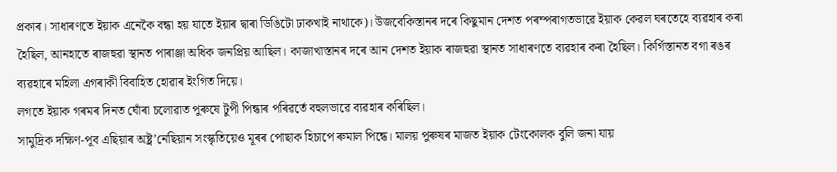প্ৰকাৰ। সাধাৰণতে ইয়াক এনেকৈ বন্ধা হয় যাতে ইয়াৰ দ্বাৰা ডিঙিটো ঢাকখাই নাথাকে)। উজবেকিস্তানৰ দৰে কিছুমান দেশত পৰম্পৰাগতভাৱে ইয়াক কেৱল ঘৰতেহে ব্যৱহাৰ কৰা হৈছিল, আনহাতে ৰাজহুৱা স্থানত পাৰাঞ্জা অধিক জনপ্ৰিয় আছিল। কাজাখাস্তানৰ দৰে আন দেশত ইয়াক ৰাজহুৱা স্থানত সাধাৰণতে ব্যৱহাৰ কৰা হৈছিল। কিৰ্গিস্তানত বগা ৰঙৰ ব্যৱহাৰে মহিলা এগৰাকী বিবাহিত হোৱাৰ ইংগিত দিয়ে।
লগতে ইয়াক গৰমৰ দিনত ঘোঁৰা চলোৱাত পুৰুষে টুপী পিন্ধাৰ পৰিৱৰ্তে বহুলভাৱে ব্যৱহাৰ কৰিছিল।
সামুদ্ৰিক দক্ষিণ-পূব এছিয়াৰ অষ্ট্ৰ’নেছিয়ান সংস্কৃতিয়েও মূৰৰ পোছাক হিচাপে ৰুমাল পিন্ধে। মালয় পুৰুষৰ মাজত ইয়াক টেংকোলক বুলি জনা যায়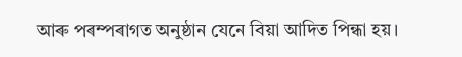আৰু পৰম্পৰাগত অনুষ্ঠান যেনে বিয়া আদিত পিন্ধা হয়।